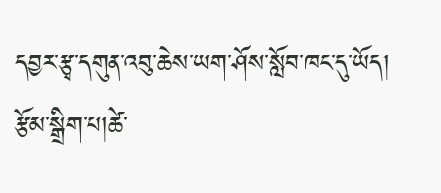དབྱར་རྩྭ་དགུན་འབུ་ཆེས་ཡག་ཤོས་སློབ་ཁང་དུ་ཡོད།
རྩོམ་སྒྲིག་པ།ཚེ་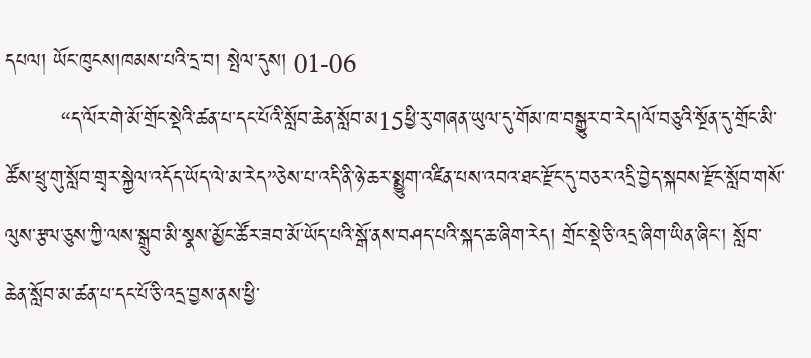དཔལ། ཡོང་ཁུངས།ཁམས་པའི་དྲ་བ། སྤེལ་དུས། 01-06
        “ད་ལོར་གེ་མོ་གྲོང་སྡེའི་ཚན་པ་དང་པོའི་སློབ་ཆེན་སློབ་མ15ཕྱི་རུ་གཞན་ཡུལ་དུ་གོམ་ཁ་བསྒྱུར་བ་རེད།ལོ་བཅུའི་སྔོན་དུ་གྲོང་མི་ཚོས་ཕྲུ་གུ་སློབ་གྲྭར་སྐྱེལ་འདོད་ཡོད་ལེ་མ་རེད”ཅེས་པ་འདི་ནི་ཉེ་ཆར་སྨྱུག་འཛིན་པས་འབའ་ཐང་རྫོང་དུ་བཅར་འདྲི་བྱེད་སྐབས་རྫོང་སློབ་གསོ་ལུས་རྩལ་ཅུས་ཀྱི་ལས་སྒྲུབ་མི་སྣས་མྱོང་ཚོར་ཟབ་མོ་ཡོད་པའི་སྒོ་ནས་བཤད་པའི་སྐད་ཆ་ཞིག་རེད། གྲོང་སྡེ་ཅི་འདྲ་ཞིག་ཡིན་ཞིང་། སློབ་ཆེན་སློབ་མ་ཚན་པ་དང་པོ་ཅི་འདྲ་བྱས་ནས་ཕྱི་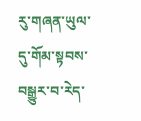རུ་གཞན་ཡུལ་དུ་གོམ་སྟབས་བསྒྱུར་བ་རེད་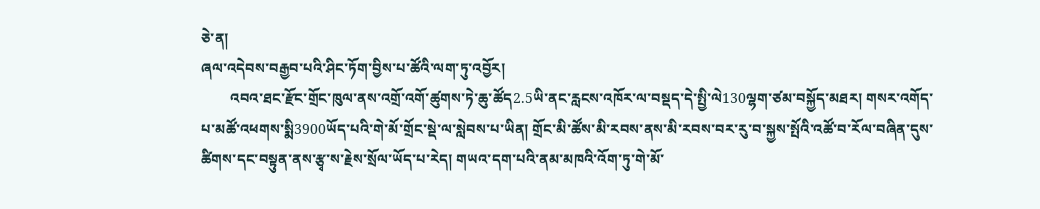ཅེ་ན།
ཞལ་འདེབས་བརྒྱབ་པའི་ཤིང་ཏོག་བྱིས་པ་ཚོའི་ལག་ཏུ་འབྱོར།
        འབའ་ཐང་རྫོང་གྲོང་ཁུལ་ནས་འགྲོ་འགོ་ཚུགས་ཏེ་ཆུ་ཚོད2.5ཡི་ནང་རླངས་འཁོར་ལ་བསྡད་དེ་སྤྱི་ལེ130ལྷག་ཙམ་བསྐྱོད་མཐར། གསར་འགོད་པ་མཚོ་འཕགས་སྨི3900ཡོད་པའི་གེ་མོ་གྲོང་སྡེ་ལ་སླེབས་པ་ཡིན། གྲོང་མི་ཚོས་མི་རབས་ནས་མི་རབས་བར་རུ་བ་སྐྱས་སྤོའི་འཚོ་བ་རོལ་བཞིན་དུས་ཚིགས་དང་བསྟུན་ནས་རྩྭ་ས་རྗེས་སྲོལ་ཡོད་པ་རེད། གཡའ་དག་པའི་ནམ་མཁའི་འོག་ཏུ་གེ་མོ་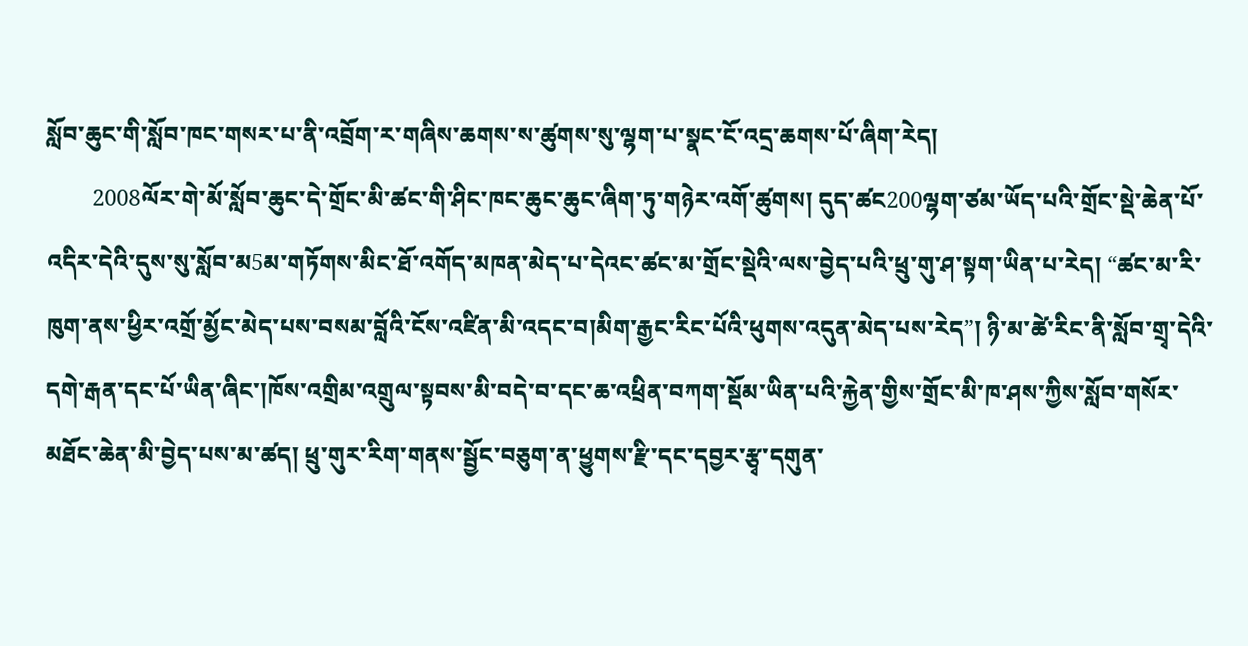སློབ་ཆུང་གི་སློབ་ཁང་གསར་པ་ནི་འབྲོག་ར་གཞིས་ཆགས་ས་ཚུགས་སུ་ལྷག་པ་སྣང་ངོ་འདྲ་ཆགས་པོ་ཞིག་རེད།
        2008ལོར་གེ་མོ་སློབ་ཆུང་དེ་གྲོང་མི་ཚང་གི་ཤིང་ཁང་ཆུང་ཆུང་ཞིག་ཏུ་གཉེར་འགོ་ཚུགས། དུད་ཚང200ལྷག་ཙམ་ཡོད་པའི་གྲོང་སྡེ་ཆེན་པོ་འདིར་དེའི་དུས་སུ་སློབ་མ5མ་གཏོགས་མིང་ཐོ་འགོད་མཁན་མེད་པ་དེའང་ཚང་མ་གྲོང་སྡེའི་ལས་བྱེད་པའི་ཕྲུ་གུ་ཤ་སྟག་ཡིན་པ་རེད། “ཚང་མ་རི་ཁུག་ནས་ཕྱིར་འགྲོ་མྱོང་མེད་པས་བསམ་བློའི་ངོས་འཛིན་མི་འདང་བ།མིག་རྒྱང་རིང་པོའི་ཕུགས་འདུན་མེད་པས་རེད”། ཉི་མ་ཚེ་རིང་ནི་སློབ་གྲྭ་དེའི་དགེ་རྒན་དང་པོ་ཡིན་ཞིང་།ཁོས་འགྲིམ་འགྲུལ་སྟབས་མི་བདེ་བ་དང་ཆ་འཕྲིན་བཀག་སྡོམ་ཡིན་པའི་རྐྱེན་གྱིས་གྲོང་མི་ཁ་ཤས་ཀྱིས་སློབ་གསོར་མཐོང་ཆེན་མི་བྱེད་པས་མ་ཚད། ཕྲུ་གུར་རིག་གནས་སྦྱོང་བཅུག་ན་ཕྱུགས་རྫི་དང་དབྱར་རྩྭ་དགུན་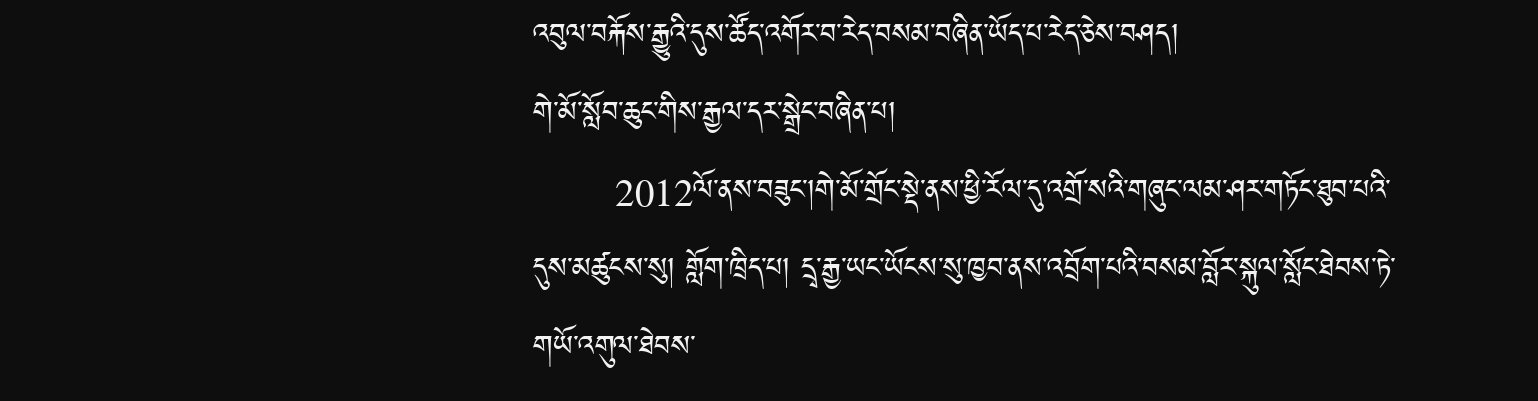འབུལ་བརྐོས་རྒྱུའི་དུས་ཚོད་འགོར་བ་རེད་བསམ་བཞིན་ཡོད་པ་རེད་ཅེས་བཤད།
གེ་མོ་སློབ་ཆུང་གིས་རྒྱལ་དར་སྒྲེང་བཞིན་པ།
        2012ལོ་ནས་བཟུང་།གེ་མོ་གྲོང་སྡེ་ནས་ཕྱི་རོལ་དུ་འགྲོ་སའི་གཞུང་ལམ་ཤར་གཏོང་ཐུབ་པའི་དུས་མཚུངས་སུ། གློག་ཁྲིད་པ། དྲྭ་རྒྱ་ཡང་ཡོངས་སུ་ཁྱབ་ནས་འབྲོག་པའི་བསམ་བློར་སྐུལ་སློང་ཐེབས་ཏེ་གཡོ་འགུལ་ཐེབས་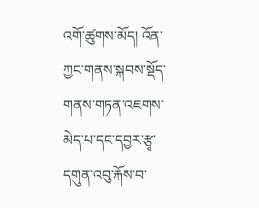འགོ་ཚུགས་མོད། འོན་ཀྱང་གནས་སྐབས་སྡོད་གནས་གཏན་འཇགས་མེད་པ་དང་དབྱར་རྩྭ་དགུན་འབུ་རྐོས་བ་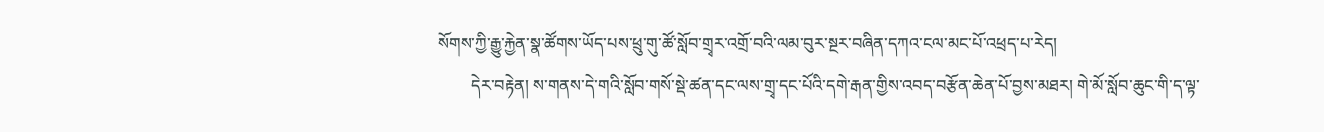སོགས་ཀྱི་རྒྱུ་རྐྱེན་སྣ་ཚོགས་ཡོད་པས་ཕྲུ་གུ་ཚོ་སློབ་གྲྭར་འགྲོ་བའི་ལམ་བུར་སྔར་བཞིན་དཀའ་ངལ་མང་པོ་འཕྲད་པ་རེད།
        དེར་བརྟེན། ས་གནས་དེ་གའི་སློབ་གསོ་སྡེ་ཚན་དང་ལས་གྲྭ་དང་པོའི་དགེ་རྒན་གྱིས་འབད་བརྩོན་ཆེན་པོ་བྱས་མཐར། གེ་མོ་སློབ་ཆུང་གི་ད་ལྟ་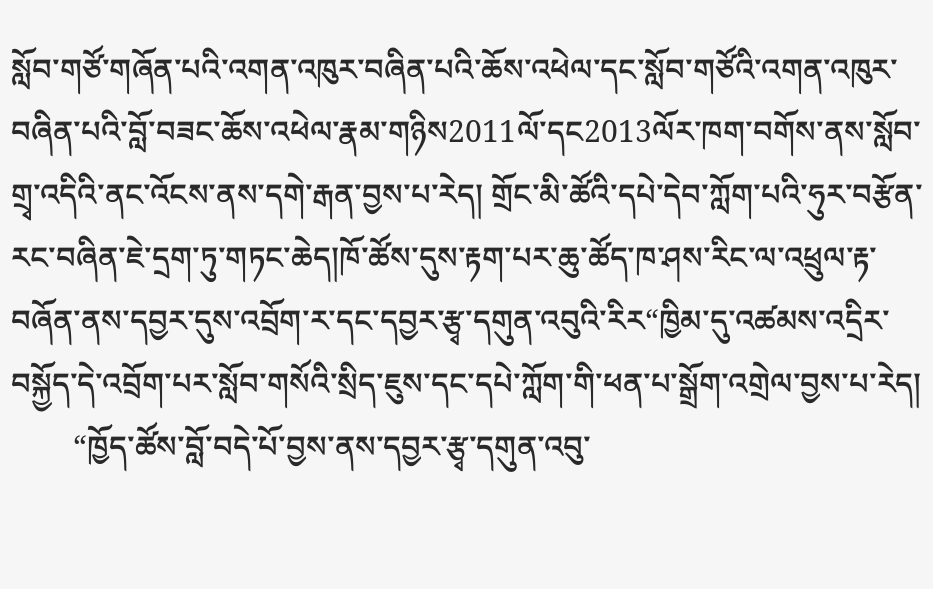སློབ་གཙོ་གཞོན་པའི་འགན་འཁུར་བཞིན་པའི་ཆོས་འཕེལ་དང་སློབ་གཙོའི་འགན་འཁུར་བཞིན་པའི་བློ་བཟང་ཆོས་འཕེལ་རྣམ་གཉིས2011ལོ་དང2013ལོར་ཁག་བགོས་ནས་སློབ་གྲྭ་འདིའི་ནང་འོངས་ནས་དགེ་རྒན་བྱས་པ་རེད། གྲོང་མི་ཚོའི་དཔེ་དེབ་ཀློག་པའི་ཧུར་བརྩོན་རང་བཞིན་ཇེ་དྲག་ཏུ་གཏང་ཆེད།ཁོ་ཚོས་དུས་རྟག་པར་ཆུ་ཚོད་ཁ་ཤས་རིང་ལ་འཕྲུལ་རྟ་བཞོན་ནས་དབྱར་དུས་འབྲོག་ར་དང་དབྱར་རྩྭ་དགུན་འབུའི་རིར“ཁྱིམ་དུ་འཚམས་འདྲིར་བསྐྱོད་དེ་འབྲོག་པར་སློབ་གསོའི་སྲིད་ཇུས་དང་དཔེ་ཀློག་གི་ཕན་པ་སྒྲོག་འགྲེལ་བྱས་པ་རེད།
        “ཁྱོད་ཚོས་བློ་བདེ་པོ་བྱས་ནས་དབྱར་རྩྭ་དགུན་འབུ་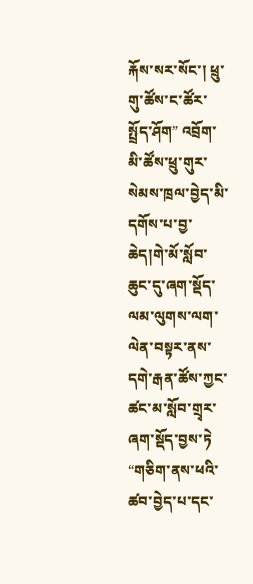རྐོས་སར་སོང་། ཕྲུ་གུ་ཚོས་ང་ཚོར་སྤྲོད་ཤོག” འབྲོག་མི་ཚོས་ཕྲུ་གུར་སེམས་ཁྲལ་བྱེད་མི་དགོས་པ་བྱ་ཆེད།གེ་མོ་སློབ་ཆུང་དུ་ཞག་སྡོད་ལམ་ལུགས་ལག་ལེན་བསྟར་ནས་དགེ་རྒན་ཚོས་ཀྱང་ཚང་མ་སློབ་གྲྭར་ཞག་སྡོད་བྱས་ཏེ “གཅིག་ནས་ཕའི་ཚབ་བྱེད་པ་དང་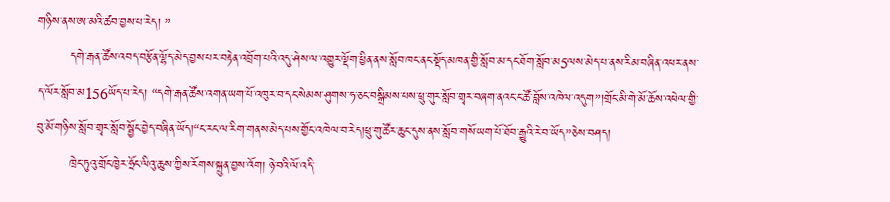གཉིས་ནས་ཨ་མའི་ཚབ་བྱས་པ་རེད། ”
        དགེ་རྒན་ཚོས་འབད་བརྩོན་ལྷོད་མེད་བྱས་པར་བརྟེན་འབྲོག་པའི་འདུ་ཤེས་ལ་འགྱུར་ལྡོག་ཕྱིན་ནས་སློབ་ཁང་ནང་སྡོད་མཁན་གྱི་སློབ་མ་དང་ཐོག་སློབ་མ5ལས་མེད་པ་ནས་རིམ་བཞིན་འཕར་ནས་ད་ལོར་སློབ་མ156ཡོད་པ་རེད། “དགེ་རྒན་ཚོས་འགན་ཡག་པོ་འཁུར་བ་དང་སེམས་ཤུགས་ཧ་ཅང་བསྒྲིམས་པས་ཕྲུ་གུར་སློབ་གྲྭར་བཞག་ནའང་ང་ཚོ་བློས་འཁེལ་འདུག”།གྲོང་མི་གེ་མོ་ཆོས་འཕེལ་གྱི་བུ་མོ་གཉིས་སློབ་གྲྭར་སློབ་སྦྱོང་བྱེད་བཞིན་ཡོད།“ང་རང་ལ་རིག་གནས་མེད་པས་གྱོང་འཁེལ་བ་རེད།ཕྲུ་གུ་ཚོར་ཆུང་དུས་ནས་སློབ་གསོ་ཡག་པོ་ཐོབ་རྒྱུའི་རེ་བ་ཡོད”ཅེས་བཤད།
        ཁྲེང་ཏུའུ་གྲོང་ཁྱེར་ཧྲོང་ལིའུ་ཆུས་ཀྱིས་རོགས་སྐྲུན་བྱས་འོག། ཉེ་བའི་ལོ་འདི་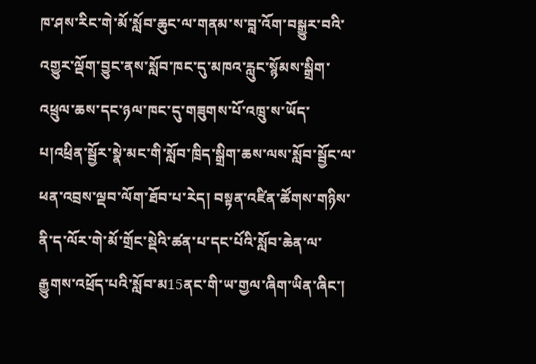ཁ་ཤས་རིང་གེ་མོ་སློབ་ཆུང་ལ་གནམ་ས་བླ་འོག་བསྒྱུར་བའི་འགྱུར་ལྡོག་བྱུང་ནས་སློབ་ཁང་དུ་མཁའ་རླུང་སྙོམས་སྒྲིག་འཕྲུལ་ཆས་དང་ཉལ་ཁང་དུ་གཟུགས་པོ་འཁྲུ་ས་ཡོད་པ།འཕྲིན་སྦྱོར་སྣེ་མང་གི་སློབ་ཁྲིད་སྒྲིག་ཆས་ལས་སློབ་སྦྱོང་ལ་ཕན་འབྲས་ལྡབ་ལོག་ཐོབ་པ་རེད། བསྟན་འཛིན་ཚོགས་གཉིས་ནི་ད་ལོར་གེ་མོ་གྲོང་སྡེའི་ཚན་པ་དང་པོའི་སློབ་ཆེན་ལ་རྒྱུགས་འཕྲོད་པའི་སློབ་མ15ནང་གི་ཡ་གྱལ་ཞིག་ཡིན་ཞིང་།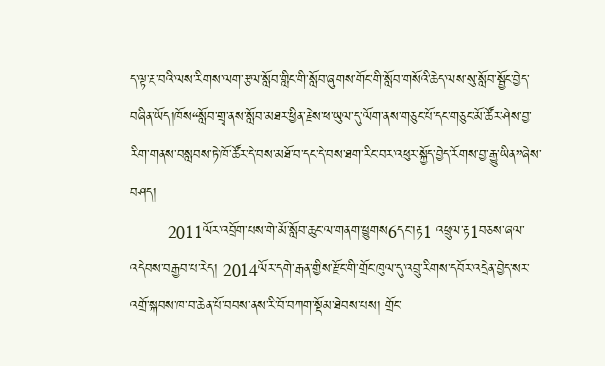ད་ལྟ་རྔ་བའི་ལས་རིགས་ལག་རྩལ་སློབ་གླིང་གི་སློབ་ཞུགས་གོང་གི་སློབ་གསོའི་ཆེད་ལས་སུ་སློབ་སྦྱོང་བྱེད་བཞིན་ཡོད།ཁོས“སློབ་གྲྭ་ནས་སློབ་མཐར་ཕྱིན་རྗེས་ཕ་ཡུལ་དུ་ལོག་ནས་གཅུང་པོ་དང་གཅུང་མོ་ཚོར་ཤེས་བྱ་རིག་གནས་བསླབས་ཏེ་ཁོ་ཚོར་དེ་བས་མཐོ་བ་དང་དེ་བས་ཐག་རིང་བར་འཕུར་སྐྱོད་བྱེད་རོགས་བྱ་རྒྱུ་ཡིན”ཞེས་བཤད།
        2011ལོར་འབྲོག་པས་གེ་མོ་སློབ་ཆུང་ལ་གནག་ཕྱུགས6དང་།རྟ1 འཕྲུལ་རྟ1བཅས་ཞལ་འདེབས་བརྒྱབ་པ་རེད། 2014ལོར་དགེ་རྒན་གྱིས་རྫོང་གི་གྲོང་ཁུལ་དུ་འབྲུ་རིགས་དབོར་འདྲེན་བྱེད་སར་འགྲོ་སྐབས་ཁ་བ་ཆེན་པོ་བབས་ནས་རི་བོ་བཀག་སྡོམ་ཐེབས་པས། གྲོང་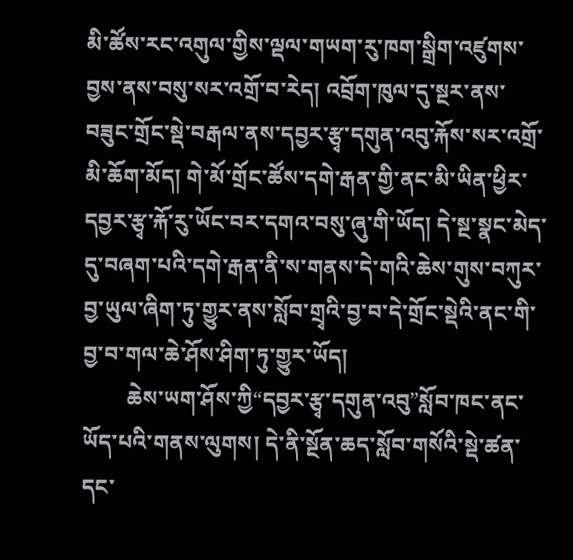མི་ཚོས་རང་འགུལ་གྱིས་ལྡལ་གཡག་རུ་ཁག་སྒྲིག་འཛུགས་བྱས་ནས་བསུ་སར་འགྲོ་བ་རེད། འབྲོག་ཁུལ་དུ་སྔར་ནས་བཟུང་གྲོང་སྡེ་བརྒལ་ནས་དབྱར་རྩྭ་དགུན་འབུ་རྐོས་སར་འགྲོ་མི་ཆོག་མོད། གེ་མོ་གྲོང་ཚོས་དགེ་རྒན་གྱི་ནང་མི་ཡིན་ཕྱིར་དབྱར་རྩྭ་རྐོ་རུ་ཡོང་བར་དགའ་བསུ་ཞུ་གི་ཡོད། དེ་སྔ་སྣང་མེད་དུ་བཞག་པའི་དགེ་རྒན་ནི་ས་གནས་དེ་གའི་ཆེས་གུས་བཀུར་བྱ་ཡུལ་ཞིག་ཏུ་གྱུར་ནས་སློབ་གྲྭའི་བྱ་བ་དེ་གྲོང་སྡེའི་ནང་གི་བྱ་བ་གལ་ཆེ་ཤོས་ཤིག་ཏུ་གྱུར་ཡོད།
        ཆེས་ཡག་ཤོས་ཀྱི“དབྱར་རྩྭ་དགུན་འབུ”སློབ་ཁང་ནང་ཡོད་པའི་གནས་ལུགས། དེ་ནི་སྔོན་ཆད་སློབ་གསོའི་སྡེ་ཚན་དང་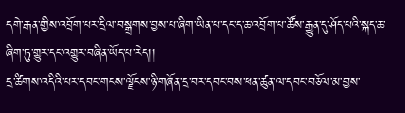དགེ་རྒན་གྱིས་འབྲོག་པར་དྲིལ་བསྒྲགས་བྱས་པ་ཞིག་ཡིན་པ་དང་ད་ཆ་འབྲོག་པ་ཚོས་རྒྱུན་དུ་ཤོད་པའི་སྐད་ཆ་ཞིག་ཏུ་གྱུར་དང་འགྱུར་བཞིན་ཡོད་པ་རེད།།
དྲ་ཚིགས་འདིའི་པར་དབང་གངས་ལྗོངས་ཉི་གཞོན་དྲ་བར་དབང་བས་ཕན་ཚུན་ལ་དབང་བཅོལ་མ་བྱས་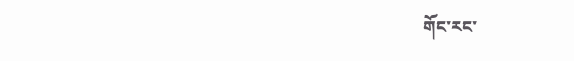གོང་རང་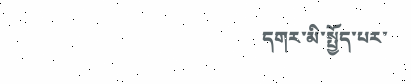དགར་མི་སྤྱོད་པར་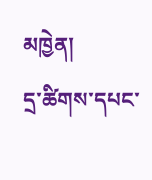མཁྱེན།
དྲ་ཚིགས་དཔང་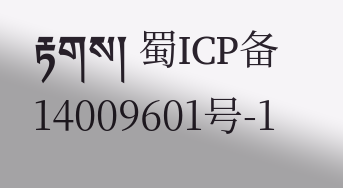རྟགས། 蜀ICP备14009601号-1